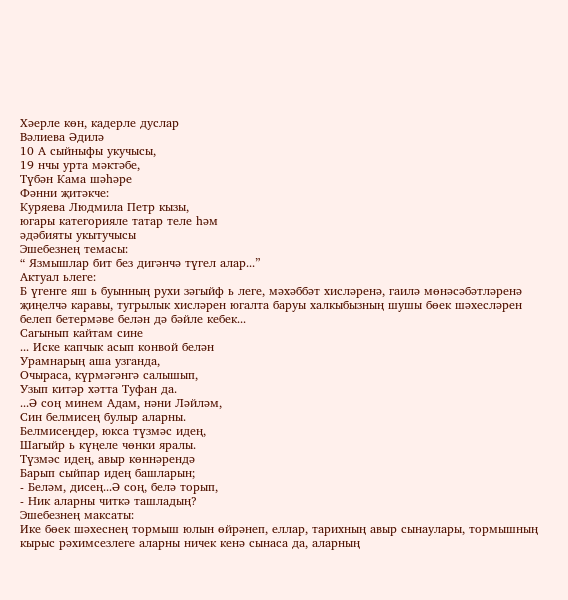Хәерле көн, кадерле дуслар
Вәлиева Әдилә
10 А сыйныфы укучысы,
19 нчы урта мәктәбе,
Түбән Кама шәһәре
Фәнни җитәкче:
Куряева Людмила Петр кызы,
югары категорияле татар теле һәм
әдәбияты укытучысы
Эшебезнең темасы:
“ Язмышлар бит без дигәнчә түгел алар...”
Актуал ьлеге:
Б үгенге яш ь буынның рухи зәгыйф ь леге, мәхәббәт хисләренә, гаилә мөнәсәбәтләренә җиңелчә каравы, тугрылык хисләрен югалта баруы халкыбызның шушы бөек шәхесләрен белеп бетермәве белән дә бәйле кебек...
Сагынып кайтам сине
... Иске капчык асып конвой белән
Урамнарың аша узганда,
Очыраса, күрмәгәнгә салышып,
Узып китәр хәтта Туфан да.
...Ә соң минем Адам, нәни Ләйләм,
Син белмисең булыр аларны.
Белмисеңдер, юкса түзмәс идең,
Шагыйр ь күңеле чөнки яралы.
Түзмәс идең, авыр көннәрендә
Барып сыйпар идең башларын;
- Беләм, дисең...Ә соң, белә торып,
- Ник аларны читкә ташладың?
Эшебезнең максаты:
Ике бөек шәхеснең тормыш юлын өйрәнеп, еллар, тарихның авыр сынаулары, тормышның кырыс рәхимсезлеге аларны ничек кенә сынаса да, аларның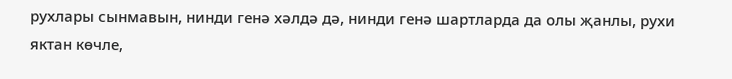рухлары сынмавын, нинди генә хәлдә дә, нинди генә шартларда да олы җанлы, рухи яктан көчле,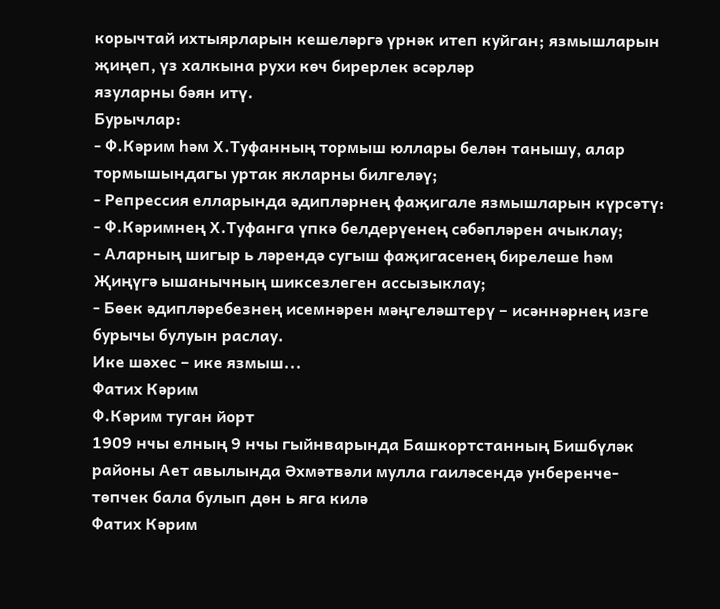корычтай ихтыярларын кешеләргә үрнәк итеп куйган; язмышларын җиңеп, үз халкына рухи көч бирерлек әсәрләр
язуларны бәян итү.
Бурычлар:
- Ф.Кәрим һәм Х.Туфанның тормыш юллары белән танышу, алар тормышындагы уртак якларны билгеләү;
- Репрессия елларында әдипләрнең фаҗигале язмышларын күрсәтү:
- Ф.Кәримнең Х.Туфанга үпкә белдерүенең сәбәпләрен ачыклау;
- Аларның шигыр ь ләрендә сугыш фаҗигасенең бирелеше һәм Җиңүгә ышанычның шиксезлеген ассызыклау;
- Бөек әдипләребезнең исемнәрен мәңгеләштерү – исәннәрнең изге бурычы булуын раслау.
Ике шәхес – ике язмыш...
Фатих Кәрим
Ф.Кәрим туган йорт
1909 нчы елның 9 нчы гыйнварында Башкортстанның Бишбүләк районы Ает авылында Әхмәтвәли мулла гаиләсендә унберенче-төпчек бала булып дөн ь яга килә
Фатих Кәрим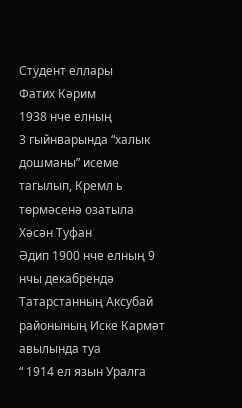Студент еллары
Фатих Кәрим
1938 нче елның
3 гыйнварында “халык дошманы” исеме тагылып, Кремл ь төрмәсенә озатыла
Хәсән Туфан
Әдип 1900 нче елның 9 нчы декабрендә Татарстанның Аксубай районының Иске Кармәт авылында туа
“ 1914 ел язын Уралга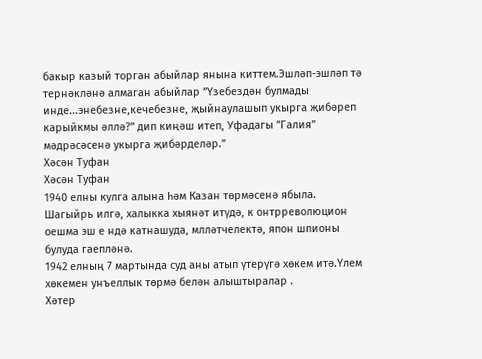бакыр казый торган абыйлар янына киттем.Эшләп-эшләп тә тернәкләнә алмаган абыйлар ”Үзебездән булмады инде...энебезне,кечебезне, җыйнаулашып укырга җибәреп карыйкмы әллә?” дип киңәш итеп, Уфадагы ”Галия” мәдрәсәсенә укырга җибәрделәр.”
Хәсән Туфан
Хәсән Туфан
1940 елны кулга алына һәм Казан төрмәсенә ябыла. Шагыйрь илгә, халыкка хыянәт итүдә, к онтрреволюцион оешма эш е ндә катнашуда, млләтчелектә, япон шпионы булуда гаепләнә.
1942 елның 7 мартында суд аны атып үтерүгә хөкем итә.Үлем хөкемен унъеллык төрмә белән алыштыралар .
Хәтер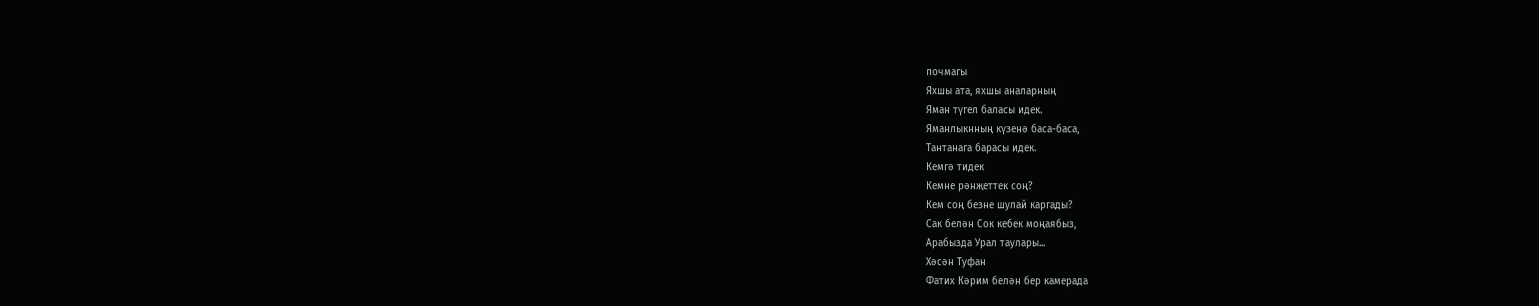почмагы
Яхшы ата, яхшы аналарның
Яман түгел баласы идек.
Яманлыкнның күзенә баса-баса,
Тантанага барасы идек.
Кемгә тидек
Кемне рәнҗеттек соң?
Кем соң безне шулай каргады?
Сак белән Сок кебек моңаябыз,
Арабызда Урал таулары...
Хәсән Туфан
Фатих Кәрим белән бер камерада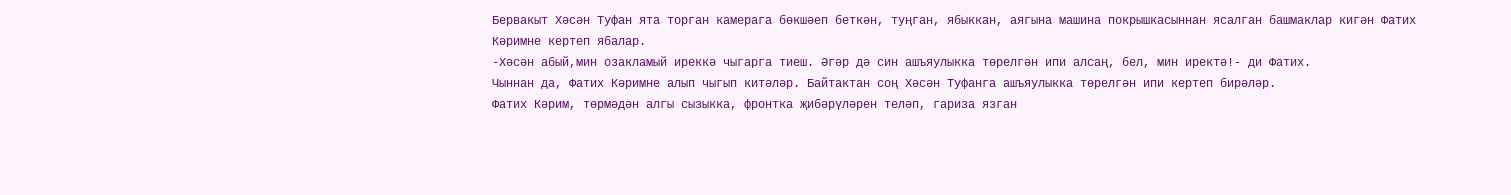Бервакыт Хәсән Туфан ята торган камерага бөкшәеп беткән, туңган, ябыккан, аягына машина покрышкасыннан ясалган башмаклар кигән Фатих Кәримне кертеп ябалар.
-Хәсән абый,мин озакламый иреккә чыгарга тиеш. Әгәр дә син ашъяулыкка төрелгән ипи алсаң, бел, мин иректә!- ди Фатих.
Чыннан да, Фатих Кәримне алып чыгып китәләр. Байтактан соң Хәсән Туфанга ашъяулыкка төрелгән ипи кертеп бирәләр.
Фатих Кәрим, төрмәдән алгы сызыкка, фронтка җибәрүләрен теләп, гариза язган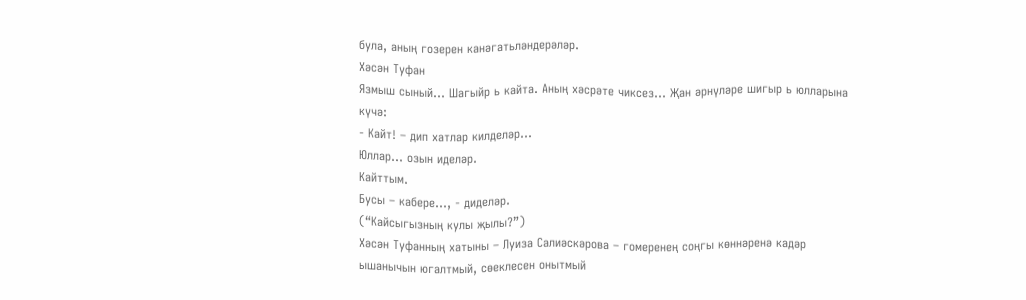була, аның гозерен канәгатьләндерәләр.
Хәсән Туфан
Язмыш сыный... Шагыйр ь кайта. Аның хәсрәте чиксез... Җан әрнүләре шигыр ь юлларына күчә:
- Кайт! – дип хатлар килделәр...
Юллар... озын иделәр.
Кайттым.
Бусы – кабере..., - диделәр.
(“Кайсыгызның кулы җылы?”)
Хәсән Туфанның хатыны – Луиза Салиәскәрова – гомеренең соңгы көннәренә кадәр ышанычын югалтмый, сөеклесен онытмый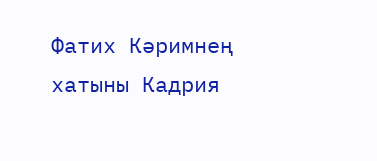Фатих Кәримнең хатыны Кадрия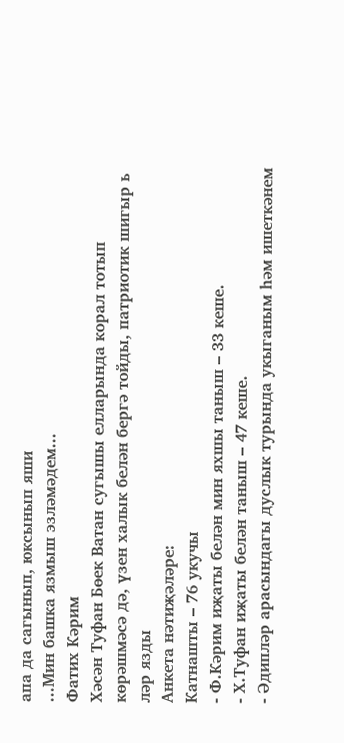апа да сагынып, юксынып яши
...Мин башка язмыш эзләмәдем...
Фатих Кәрим
Хәсән Туфан Бөек Ватан сугышы елларында корал тотып көрәшмәсә дә, үзен халык белән бергә тойды, патриотик шигыр ь ләр язды
Анкета нәтиҗәләре:
Катнашты – 76 укучы
- Ф.Кәрим иҗаты белән мин яхшы таныш – 33 кеше.
- Х.Туфан иҗаты белән таныш – 47 кеше.
- Әдипләр арасындагы дуслык турында укыганым һәм ишеткәнем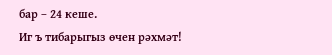бар – 24 кеше.
Иг ъ тибарыгыз өчен рәхмәт!